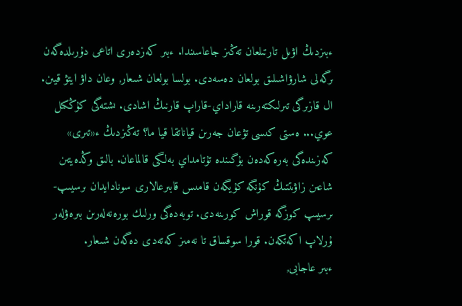ءبىزدىڭ اۋىل تارتىلعان تەڭىز جاعاسىندا. ءبىر كەزدەرى اتاعى دۇرىلدەگەن ىرگەلى شارۋاشىلىق بولعان دەسەدى. بولسا بولعان شىعار, وعان داۋ ايتۋ قيىن. ال قازىرگى تىرلىكتەرىنە قاراداي-قاراپ قارنىڭ اشادى. ىشتەگى كۇڭكىل عوي... ەستى كىسى تۋعان جەرىن قياناتقا قيا ما؟ تەڭىزدىڭ ء«تىرى» كەزىندەگى بەرەكەدەن بۇگىندە تۇتامداي بەلگى قالماعان. بالىق وڭدەيتىن شاعىن زاۋىتتىڭ كۇنگە كۇيگەن قامىس قابىرعالارى سونادايدان ىرسيىپ-ىرسيىپ كوزگە قوراش كورىنەدى. توبەدەگى ورلىك بورەنەلەرىن بىرەۋلەر ۇرلاپ اكەتكەن. قورا سوقساق تا نەمىز كەتەدى دەگەن شىعار.
ءبىر عاجابى,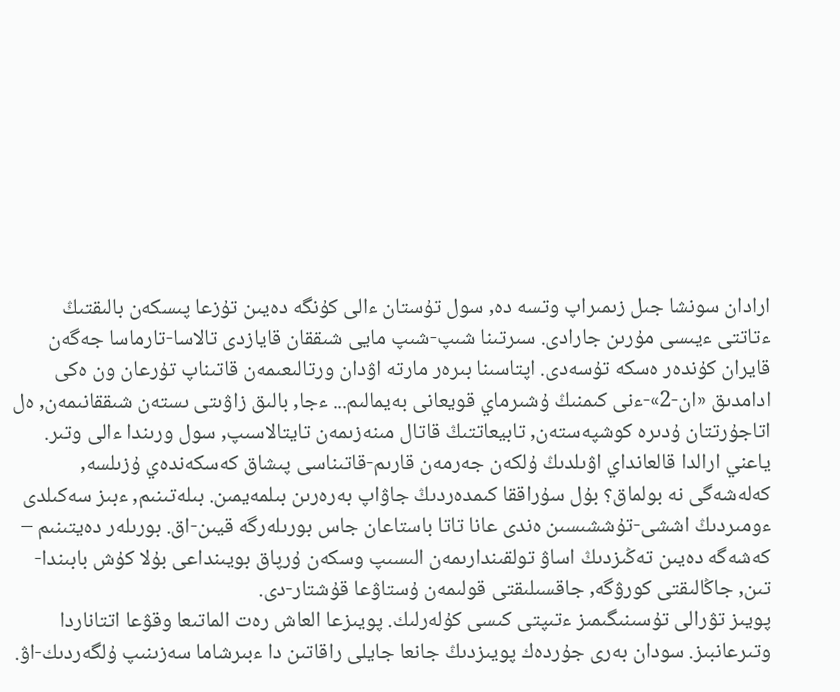ارادان سونشا جىل زىمىراپ وتسە دە, سول تۇستان ءالى كۇنگە دەيىن تۇزعا پىسكەن بالىقتىڭ ءتاتتى ءيىسى مۇرىن جارادى. سىرتىنا شىپ-شىپ مايى شىققان قايازدى تالاسا-تارماسا جەگەن قايران كۇندەر ەسكە تۇسەدى. اپتاسىنا بىرەر مارتە اۋدان ورتالىعىمەن قاتىناپ تۇرعان ون ەكى ادامدىق «ان-2»-ءنى كىمنىڭ ۇشىرماي قويعانى بەيمالىم... ءجا, بالىق زاۋىتى ىستەن شىققانىمەن, ەل اتاجۇرتتان ۇدىرە كوشپەستەن, تابيعاتتىڭ قاتال مىنەزىمەن تايتالاسىپ, سول ورىندا ءالى وتىر. ياعني ارالدا قالعانداي اۋىلدىڭ ۇلكەن جەرمەن قارىم-قاتىناسى پىشاق كەسكەندەي ۇزىلسە, كەلەشەگى نە بولماق؟ بۇل سۇراققا كىمدەردىڭ جاۋاپ بەرەرىن بىلمەيمىن. بىلەتىنىم, ءبىز سەكىلدى ءومىردىڭ اششى-تۇششىسىن ەندى عانا تاتا باستاعان جاس بورىلەرگە قيىن-اق. بورىلەر دەيتىنىم – كەشەگە دەيىن تەڭىزدىڭ اساۋ تولقىندارىمەن الىسىپ وسكەن ۇرپاق بويىنداعى بۇلا كۇش بابىندا-تىن, جاڭالىقتى كورۋگە, جاقسىلىقتى قولىمەن ۇستاۋعا قۇشتار-دى.
پويىز تۋرالى تۇسىنىگىمىز ءتىپتى كىسى كۇلەرلىك. پويىزعا العاش رەت الماتىعا وقۋعا اتتاناردا وتىرعانبىز. سودان بەرى جۇردەك پويىزدىڭ جانعا جايلى راقاتىن دا ءبىرشاما سەزىنىپ ۇلگەردىك-اۋ.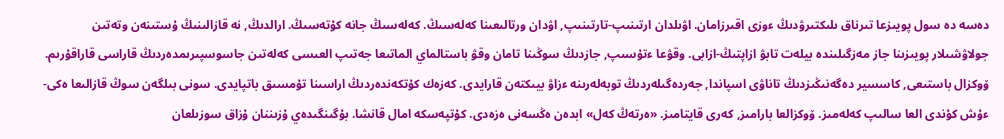دەسە دە سول پويىزعا تىرناق ىلىكتىرۋدىڭ ءوزى اقىرزامان. اۋىلدان ارتىنىپ-تارتىنىپ, اۋدان ورتالىعىنا كەلەسىڭ. كەلەسىڭ جانە كۇتەسىڭ. ارالدىڭ, نە قازالىنىڭ ۇستىنەن وتەتىن جولاۋشىلار پويىزىنا جاز مەزگىلىندە بيلەت تابۋ ازاپتىڭ-ازابى. وقۋعا ءتۇسىپ, جازدىڭ سوڭىنا تامان وقۋ باستالماي الماتىعا جەتىپ العىسى كەلەتىن جاسوسپىرىمدەردىڭ قاراسى قاراقۇرىم.
ۆوكزال باستىعى, كاسسير دەگەنىڭىزدىڭ تاناۋى اسپاندا, جەردەگىلەردىڭ توبەلەرىنە ءزاۋ بيىكتەن قارايدى. كەزەك كۇتكەندەردىڭ اراسىنا تۇمسىق باتپايدى. سونى بىلگەن سوڭ قازالىعا ەكى-ءۇش كۇندى العا سالىپ كەلەمىز. ۆوكزالعا بارامىز, كەرى قايتامىز. «ەرتەڭ كەل» ابدەن ەڭسەنى ەزەدى. كۇتپەسكە امال قانشا. بۇگىنگىدەي ۇزىننان ۇزاق سوزىلعان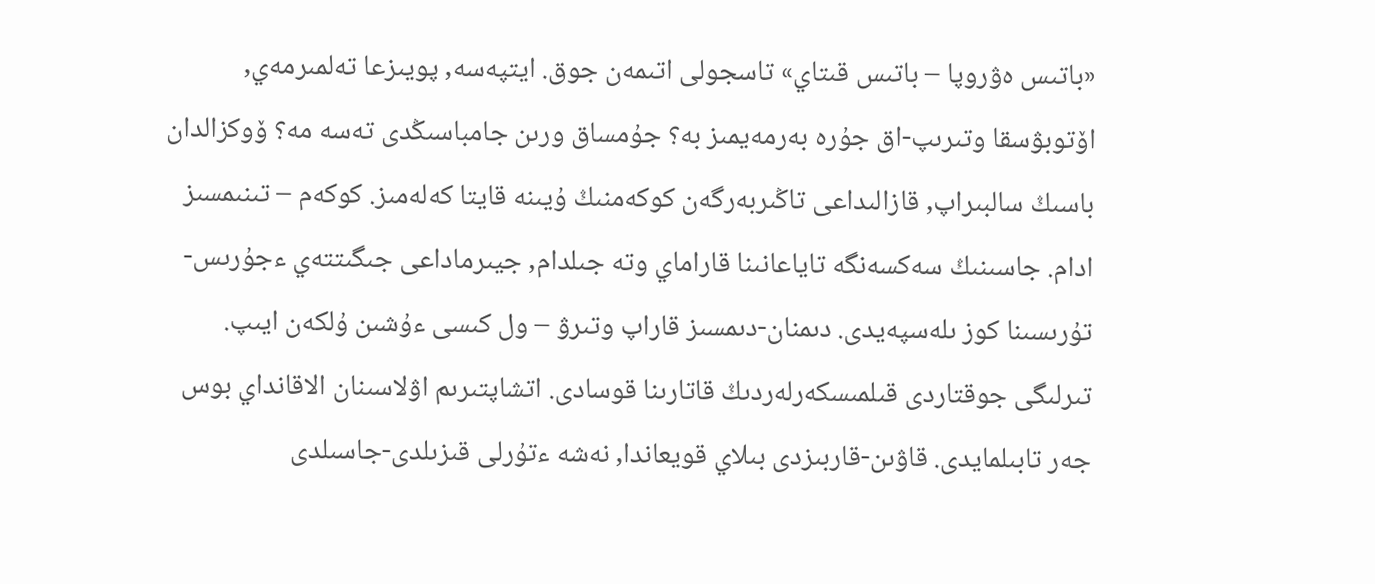«باتىس ەۋروپا – باتىس قىتاي» تاسجولى اتىمەن جوق. ايتپەسە, پويىزعا تەلمىرمەي, اۆتوبۋسقا وتىرىپ-اق جۇرە بەرمەيمىز بە؟ جۇمساق ورىن جامباسىڭدى تەسە مە؟ ۆوكزالدان باسىڭ سالبىراپ, قازالىداعى تاڭىربەرگەن كوكەمنىڭ ۇيىنە قايتا كەلەمىز. كوكەم – تىنىمسىز ادام. جاسىنىڭ سەكسەنگە تاياعانىنا قاراماي وتە جىلدام, جيىرماداعى جىگىتتەي ءجۇرىس-تۇرىسىنا كوز ىلەسپەيدى. دىمنان-دىمسىز قاراپ وتىرۋ – ول كىسى ءۇشىن ۇلكەن ايىپ. تىرلىگى جوقتاردى قىلمىسكەرلەردىڭ قاتارىنا قوسادى. اتشاپتىرىم اۋلاسىنان الاقانداي بوس جەر تابىلمايدى. قاۋىن-قاربىزدى بىلاي قويعاندا, نەشە ءتۇرلى قىزىلدى-جاسىلدى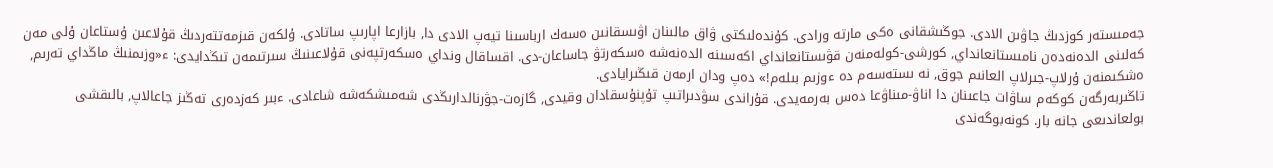جەمىستەر كوزدىڭ جاۋىن الادى. جوڭىشقانى ەكى مارتە ورادى. كۇندەلىكتى ۋاق مالىنان اۋىسقانىن ەسەك ارباسىنا تيەپ الادى دا, بازارعا اپارىپ ساتادى. ۇلكەن قىزمەتتەردىڭ قۇلاعىن ۇستاعان ۇلى مەن كەلىنى الدەنەدەن نامىستانعانداي, كورشى-كولەمنەن قۋىستانعانداي اكەسىنە الدەنەشە ەسكەرتۋ جاساعان-دى. اقساقال ونداي ەسكەرتپەنى قۇلاعىنىڭ سىرتىمەن تىڭدايدى: ء«وزىمنىڭ ماڭداي تەرىم, ەشكىمنەن ۇرلاپ-جىرلاپ العانىم جوق, نە ىستەسەم دە ءوزىم بىلەم!» دەپ ودان ارمەن قىڭىرايادى.
تاڭىربەرگەن كوكەم ساۋات جاعىنان دا اناۋ-مىناۋعا دەس بەرمەيدى. قۇراندى سۋدىراتىپ تۇپنۇسقادان وقيدى, گازەت-جۋرنالدارىڭدى شەمىشكەشە شاعادى. ءبىر كەزدەرى تەڭىز جاعالاپ, بالىقشى بولعاندىعى جانە بار. كونەبوگەندى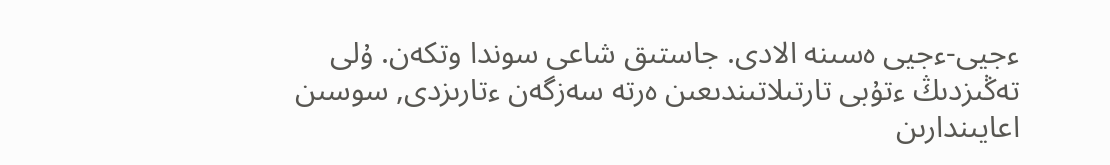ءجيى-ءجيى ەسىنە الادى. جاستىق شاعى سوندا وتكەن. ۇلى تەڭىزدىڭ ءتۇبى تارتىلاتىندىعىن ەرتە سەزگەن ءتارىزدى, سوسىن اعايىندارىن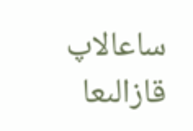ساعالاپ قازالىعا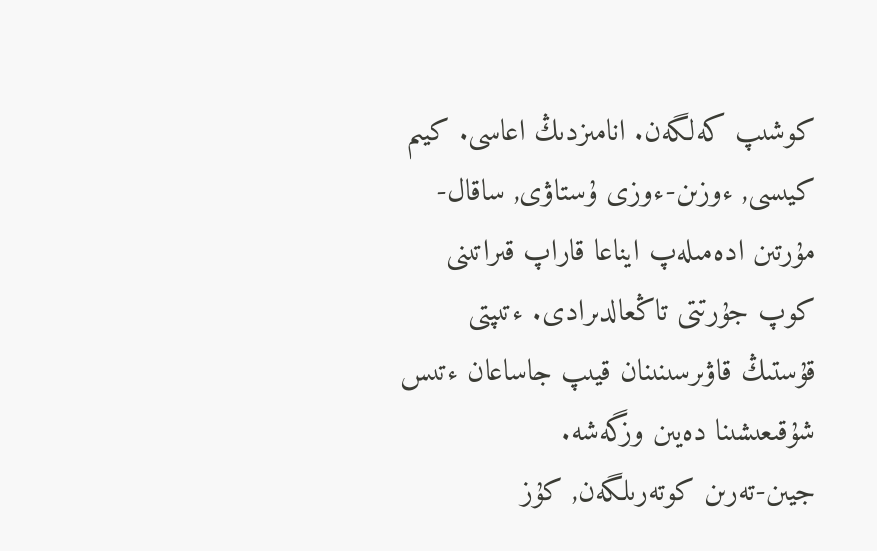كوشىپ كەلگەن. انامىزدىڭ اعاسى. كيىم كيىسى, ءوزىن-ءوزى ۇستاۋى, ساقال-مۇرتىن ادەمىلەپ ايناعا قاراپ قىراتىنى كوپ جۇرتتى تاڭعالدىرادى. ءتىپتى قۇستىڭ قاۋىرسىنىنان قيىپ جاساعان ءتىس شۇقىعىشىنا دەيىن وزگەشە.
جيىن-تەرىن كوتەرىلگەن, كۇز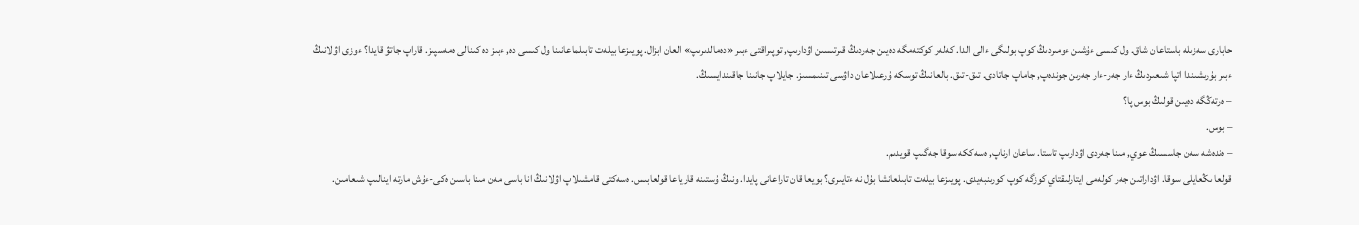حابارى سەزىلە باستاعان شاق. ول كىسى ءۇشىن ءومىردىڭ كوپ بولىگى ءالى الدا. كەلەر كوكتەمگە دەيىن جەردىڭ قىرتىسىن اۋدارىپ, توپىراقتى ءبىر «دەمالدىرىپ» العان ابزال. پويىزعا بيلەت تابىلماعانىنا ول كىسى دە, ءبىز دە كىنالى ەمەسپىز. قاراپ جاتۋ قايدا؟ ءوزى اۋلانىڭ ءبىر بۇرىشىندا اتپا شىعىردىڭ ءار جەر-ءار جەرىن جوندەپ, جاماپ جاتادى. تىق-تىق. بالعانىڭ توسكە ۇرعىلاعان داۋسى تىنىمسىز. جايلاپ جانىنا جاقىندايسىڭ.
– ەرتەڭگە دەيىن قولىڭ بوس پا؟
– بوس.
– ەندەشە سەن جاسسىڭ عوي, مىنا جەردى اۋدارىپ تاستا. ساعان ارناپ, ەسەككە سوقا جەگىپ قويدىم.
قولعا ىڭعايلى سوقا. اۋداراتىن جەر كولەمى ايتارلىقتاي كوزگە كوپ كورىنبەيدى. پويىزعا بيلەت تابىلعانشا بۇل نە ءتايىرى؟ بويعا قان تاراعانى پايدا. ونىڭ ۇستىنە قارياعا قولعابىس. ەسەكتى قامشىلاپ اۋلانىڭ انا باسى مەن مىنا باسىن ەكى-ءۇش مارتە اينالىپ شىعامىن.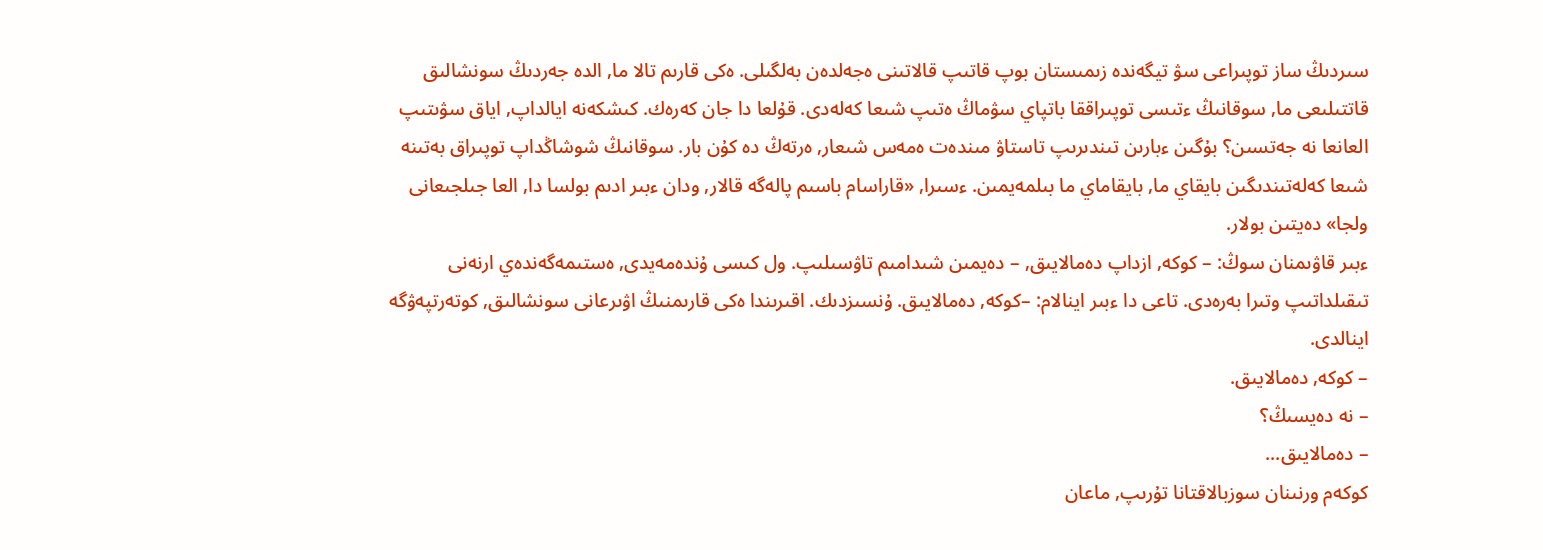سىردىڭ ساز توپىراعى سۋ تيگەندە زىمىستان بوپ قاتىپ قالاتىنى ەجەلدەن بەلگىلى. ەكى قارىم تالا ما, الدە جەردىڭ سونشالىق قاتتىلىعى ما, سوقانىڭ ءتىسى توپىراققا باتپاي سۋماڭ ەتىپ شىعا كەلەدى. قۇلعا دا جان كەرەك. كىشكەنە ايالداپ, اياق سۋىتىپ العانعا نە جەتسىن؟ بۇگىن ءبارىن تىندىرىپ تاستاۋ مىندەت ەمەس شىعار, ەرتەڭ دە كۇن بار. سوقانىڭ شوشاڭداپ توپىراق بەتىنە شىعا كەلەتىندىگىن بايقاي ما, بايقاماي ما بىلمەيمىن. ءسىرا, «قاراسام باسىم پالەگە قالار, ودان ءبىر ادىم بولسا دا, العا جىلجىعانى ولجا» دەيتىن بولار.
ءبىر قاۋىمنان سوڭ: – كوكە, ازداپ دەمالايىق, – دەيمىن شىدامىم تاۋسىلىپ. ول كىسى ۇندەمەيدى, ەستىمەگەندەي ارنەنى تىقىلداتىپ وتىرا بەرەدى. تاعى دا ءبىر اينالام: –كوكە, دەمالايىق. ۇنسىزدىك. اقىرىندا ەكى قارىمنىڭ اۋىرعانى سونشالىق, كوتەرتپەۋگە اينالدى.
– كوكە, دەمالايىق.
– نە دەيسىڭ؟
– دەمالايىق...
كوكەم ورنىنان سوزبالاقتانا تۇرىپ, ماعان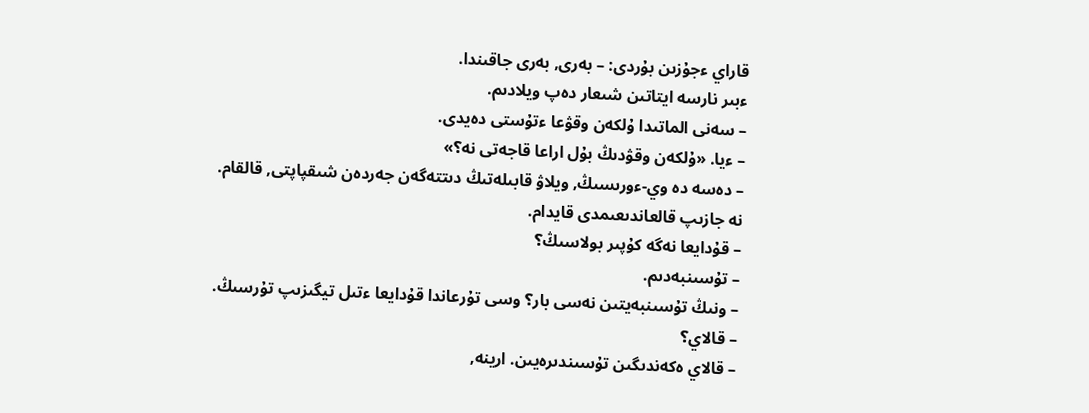قاراي ءجۇزىن بۇردى: – بەرى, بەرى جاقىندا.
ءبىر نارسە ايتاتىن شىعار دەپ ويلادىم.
– سەنى الماتىدا ۇلكەن وقۋعا ءتۇستى دەيدى.
– ءيا. «ۇلكەن وقۋدىڭ بۇل اراعا قاجەتى نە؟»
– دەسە دە وي-ءورىسىڭ, ويلاۋ قابىلەتىڭ دىتتەگەن جەردەن شىقپاپتى, قالقام.
نە جازىپ قالعاندىعىمدى قايدام.
– قۇدايعا نەگە كۇپىر بولاسىڭ؟
– تۇسىنبەدىم.
– ونىڭ تۇسىنبەيتىن نەسى بار؟ وسى تۇرعاندا قۇدايعا ءتىل تيگىزىپ تۇرسىڭ.
– قالاي؟
– قالاي ەكەندىگىن تۇسىندىرەيىن. ارينە,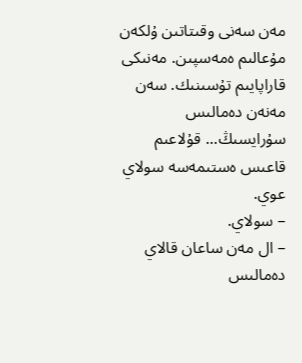مەن سەنى وقىتاتىن ۇلكەن مۇعالىم ەمەسپىن. مەنىكى قاراپايىم تۇسىنىك. سەن مەنەن دەمالىس سۇرايسىڭ... قۇلاعىم قاعىس ەستىمەسە سولاي عوي.
– سولاي.
– ال مەن ساعان قالاي دەمالىس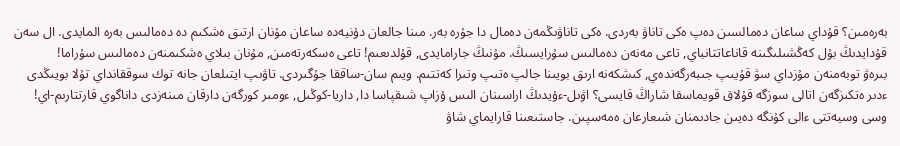بەرەمىن؟ قۇداي ساعان دەمالسىن دەپ ەكى تاناۋ بەردى. ەكى تاناۋىڭمەن دەمال دا جۇرە بەر. مىنا جالعان دۇنيەدە ساعان مۇنان ارتىق ەشكىم دە دەمالىس بەرە المايدى. ال سەن قۇدايدىڭ بۇل كەڭشىلىگىنە قاناعاتتانباي, تاعى مەنەن دەمالىس سۇرايسىڭ. مۇنىڭ جارامايدى, قۇلدىعىم! تاعى ەسكەرتەمىن, مۇنان بىلاي ەشكىمنەن دەمالىس سۇراما!
بىرەۋ توبەمنەن مۇزداي سۋ قۇيىپ جىبەرگەندەي, كىشكەنە ارىق بويىنا جالپ ەتىپ وتىرا كەتتىم. ويىم سان-ساققا جۇگىردى. تاۋىپ ايتىلعان جانە توك سوققانداي تۇلا بويىڭدى ءدىر ەتكىزگەن اتالى سوزگە قۇلاق قويماسقا شاراڭ قايسى؟ اۋىل-ءۇيدىڭ اراسىنان الىس ۇزاپ شىقپاسا دا, داريا-كوڭىل, ءومىر كورگەن دارقان مىنەزدى داناگوي قارتتارىم-اي! وسى وسيەتتى ءالى كۇنگە دەيىن جادىمنان شىعارعان ەمەسپىن. جاستىعىنا قارايماي شاۋ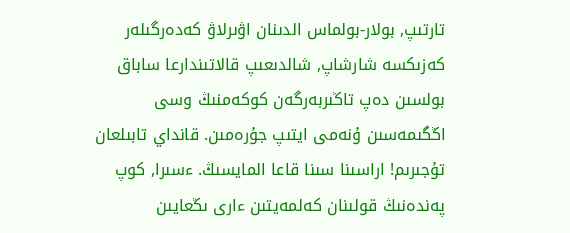تارتىپ, بولار-بولماس الدىنان اۋىرلاۋ كەدەرگىلەر كەزىكسە شارشاپ, شالدىعىپ قالاتىندارعا ساباق بولسىن دەپ تاڭىربەرگەن كوكەمنىڭ وسى اڭگىمەسىن ۇنەمى ايتىپ جۇرەمىن. قانداي تابىلعان تۇجىرىم! اراسىنا سىنا قاعا المايسىڭ. ءسىرا, كوپ پەندەنىڭ قولىنان كەلمەيتىن ءارى ىڭعايىن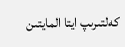كەلتىرىپ ايتا المايتىن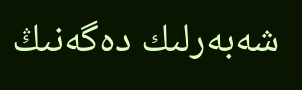شەبەرلىك دەگەنىڭ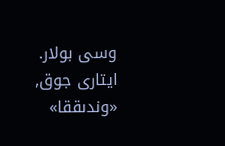وسى بولار. ايتارى جوق, «وندىققا»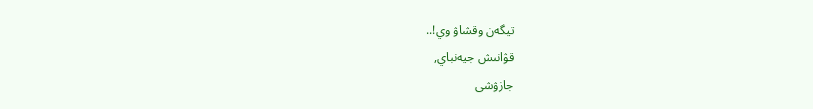تيگەن وقشاۋ وي!..
قۋانىش جيەنباي,
جازۋشى